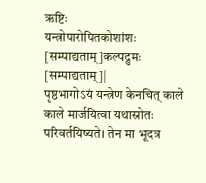ऋष्टिः
यन्त्रोपारोपितकोशांशः
[सम्पाद्यताम्]कल्पद्रुमः
[सम्पाद्यताम्]|
पृष्ठभागोऽयं यन्त्रेण केनचित् काले काले मार्जयित्वा यथास्रोतः परिवर्तयिष्यते। तेन मा भूदत्र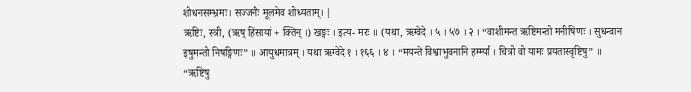शोधनसम्भ्रमः। सज्जनैः मूलमेव शोध्यताम्। |
ऋष्टिः, स्त्री, (ऋष् हिंसायां + क्तिन् ।) खङ्गः । इत्य- मरः ॥ (यथा, ऋग्वेदे । ५ । ५७ । २ । “वाशीमन्त ऋष्टिमन्तो मनीषिणः । सुधन्वान इषुमन्तो निषङ्गिणः” ॥ आयुधमात्रम् । यथा ऋग्वेदे १ । १६६ । ४ । “मयन्ते विश्वाभुवनानि हर्म्म्या । चित्रो वो यामः प्रयतास्वृष्टिषु” ॥ “ऋष्टिषु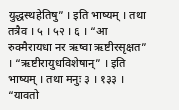युद्धस्थहेतिषु” । इति भाष्यम् । तथा तत्रैव । ५ । ५२ । ६ । “आ रुक्मैरायधा नर ऋष्वा ऋष्टीरसृक्षत” । “ऋष्टीरायुधविशेषान्” । इति भाष्यम् । तथा मनुः ३ । १३३ । “यावतो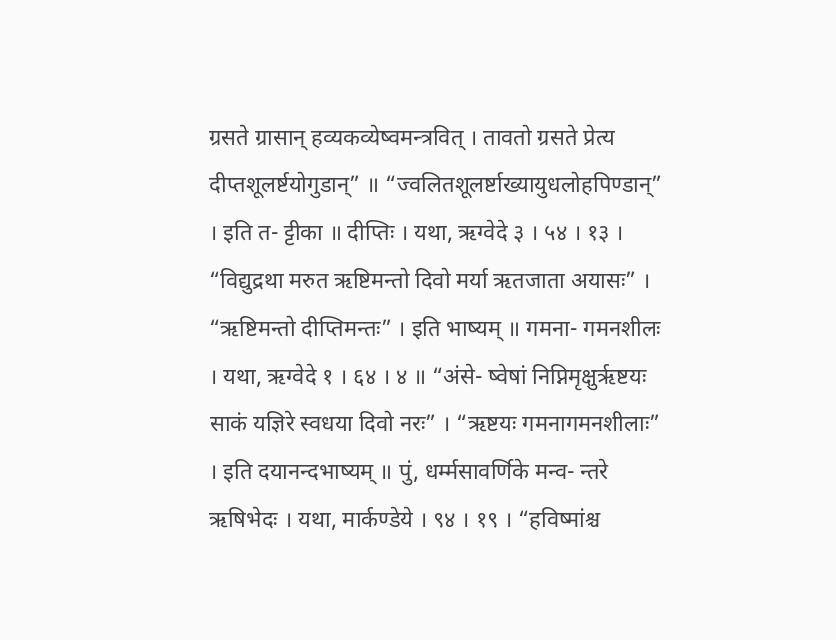ग्रसते ग्रासान् हव्यकव्येष्वमन्त्रवित् । तावतो ग्रसते प्रेत्य दीप्तशूलर्ष्टयोगुडान्” ॥ “ज्वलितशूलर्ष्टाख्यायुधलोहपिण्डान्” । इति त- ट्टीका ॥ दीप्तिः । यथा, ऋग्वेदे ३ । ५४ । १३ । “विद्युद्रथा मरुत ऋष्टिमन्तो दिवो मर्या ऋतजाता अयासः” । “ऋष्टिमन्तो दीप्तिमन्तः” । इति भाष्यम् ॥ गमना- गमनशीलः । यथा, ऋग्वेदे १ । ६४ । ४ ॥ “अंसे- ष्वेषां निप्निमृक्षुरृष्टयः साकं यज्ञिरे स्वधया दिवो नरः” । “ऋष्टयः गमनागमनशीलाः” । इति दयानन्दभाष्यम् ॥ पुं, धर्म्मसावर्णिके मन्व- न्तरे ऋषिभेदः । यथा, मार्कण्डेये । ९४ । १९ । “हविष्मांश्च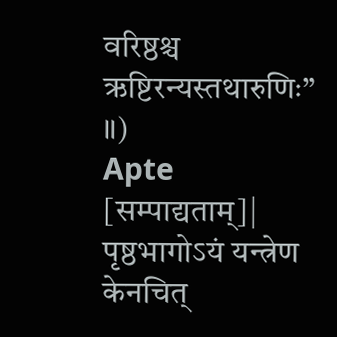वरिष्ठश्च ऋष्टिरन्यस्तथारुणिः” ॥)
Apte
[सम्पाद्यताम्]|
पृष्ठभागोऽयं यन्त्रेण केनचित्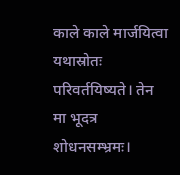काले काले मार्जयित्वा यथास्रोतः परिवर्तयिष्यते। तेन मा भूदत्र शोधनसम्भ्रमः।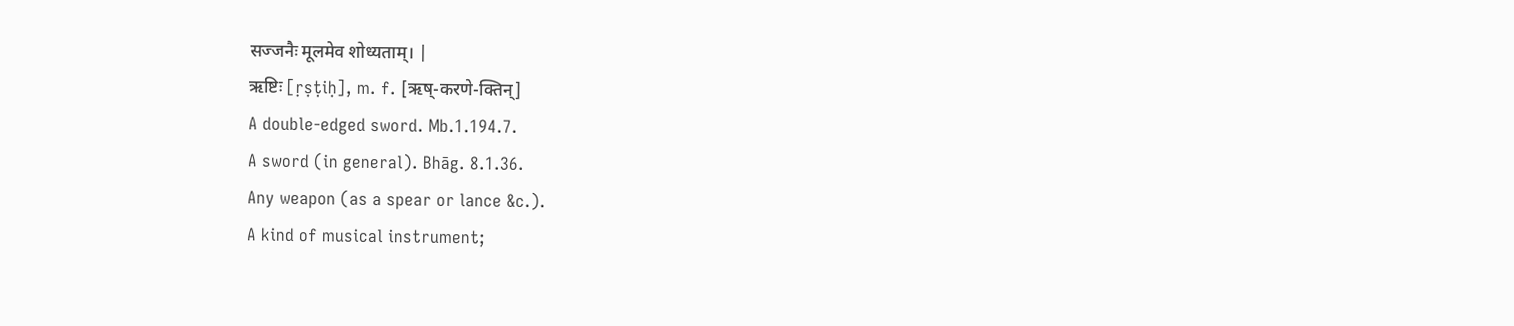सज्जनैः मूलमेव शोध्यताम्। |
ऋष्टिः [ṛṣṭiḥ], m. f. [ऋष्-करणे-क्तिन्]
A double-edged sword. Mb.1.194.7.
A sword (in general). Bhāg. 8.1.36.
Any weapon (as a spear or lance &c.).
A kind of musical instrument;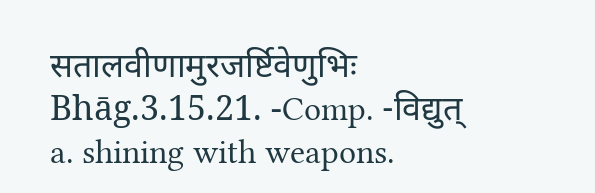सतालवीणामुरजर्ष्टिवेणुभिः Bhāg.3.15.21. -Comp. -विद्युत् a. shining with weapons.